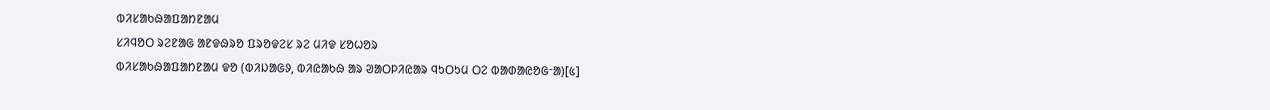ᱵᱤᱥᱟᱠᱷᱟᱯᱟᱴᱱᱟᱢ
ᱥᱤᱧᱚᱛ ᱨᱮᱱᱟᱜ ᱟᱱᱫᱷᱨᱚ ᱯᱨᱚᱫᱮᱥ ᱨᱮ ᱢᱤᱫ ᱥᱚᱦᱚᱨ
ᱵᱤᱥᱟᱠᱷᱟᱯᱟᱴᱱᱟᱢ ᱫᱚ (ᱵᱤᱡᱟᱜᱽ, ᱵᱤᱭᱟᱠᱷ ᱟᱨ ᱣᱟᱛᱞᱤᱭᱟᱨ ᱧᱩᱛᱩᱢ ᱛᱮ ᱵᱟᱰᱟᱭᱚᱜᱼᱟ)[᱕]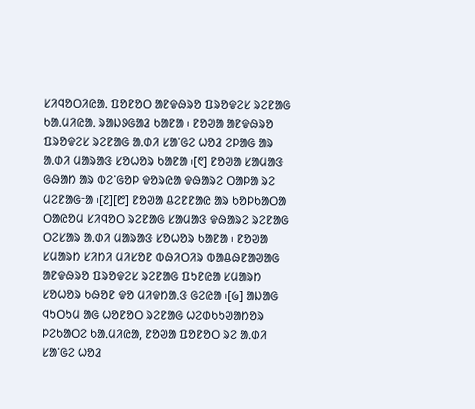ᱥᱤᱧᱚᱛᱤᱭᱟᱹ ᱯᱚᱱᱚᱛ ᱟᱱᱫᱷᱨᱚ ᱯᱨᱚᱫᱮᱥ ᱨᱮᱱᱟᱜ ᱠᱟᱹᱢᱤᱭᱟᱹ ᱨᱟᱡᱽᱜᱟᱲ ᱠᱟᱱᱟ ᱾ ᱱᱚᱣᱟ ᱟᱱᱫᱷᱨᱚ ᱯᱨᱚᱫᱮᱥ ᱨᱮᱱᱟᱜ ᱟᱹᱰᱤ ᱥᱟᱸᱜᱮ ᱦᱚᱲ ᱮᱞᱟᱜ ᱟᱨ ᱟᱹᱰᱤ ᱢᱟᱨᱟᱝ ᱥᱚᱦᱚᱨ ᱠᱟᱱᱟ ᱾[᱖] ᱱᱚᱣᱟ ᱥᱟᱢᱟᱝ ᱜᱷᱟᱴ ᱟᱨ ᱵᱮᱸᱜᱚᱞ ᱫᱚᱨᱭᱟ ᱫᱷᱟᱨᱮ ᱛᱟᱞᱟ ᱨᱮ ᱢᱮᱱᱟᱜᱼᱟ ᱾[᱗][᱘] ᱱᱚᱣᱟ ᱪᱮᱱᱱᱟᱭ ᱟᱨ ᱠᱚᱞᱠᱟᱛᱟ ᱛᱟᱭᱚᱢ ᱥᱤᱧᱚᱛ ᱨᱮᱱᱟᱜ ᱥᱟᱢᱟᱝ ᱫᱷᱟᱨᱮ ᱨᱮᱱᱟᱜ ᱛᱮᱥᱟᱨ ᱟᱹᱰᱤ ᱢᱟᱨᱟᱝ ᱥᱚᱦᱚᱨ ᱠᱟᱱᱟ ᱾ ᱱᱚᱣᱟ ᱥᱢᱟᱨᱴ ᱥᱤᱴᱤ ᱢᱤᱥᱚᱱ ᱵᱷᱤᱛᱤᱨ ᱵᱟᱪᱷᱱᱟᱣᱟᱜ ᱟᱱᱫᱷᱨᱚ ᱯᱨᱚᱫᱮᱥ ᱨᱮᱱᱟᱜ ᱯᱩᱱᱭᱟ ᱥᱢᱟᱨᱴ ᱥᱚᱦᱚᱨ ᱠᱷᱚᱱ ᱫᱚ ᱢᱤᱫᱴᱟᱹᱝ ᱜᱮᱭᱟ ᱾[᱙] ᱟᱡᱟᱜ ᱧᱩᱛᱩᱢ ᱟᱜ ᱦᱚᱱᱚᱛ ᱨᱮᱱᱟᱜ ᱦᱮᱰᱠᱩᱣᱟᱴᱚᱨ ᱞᱮᱠᱟᱛᱮ ᱠᱟᱹᱢᱤᱭᱟ, ᱱᱚᱣᱟ ᱯᱚᱱᱚᱛ ᱨᱮ ᱟᱹᱰᱤ ᱥᱟᱸᱜᱮ ᱦᱚᱲ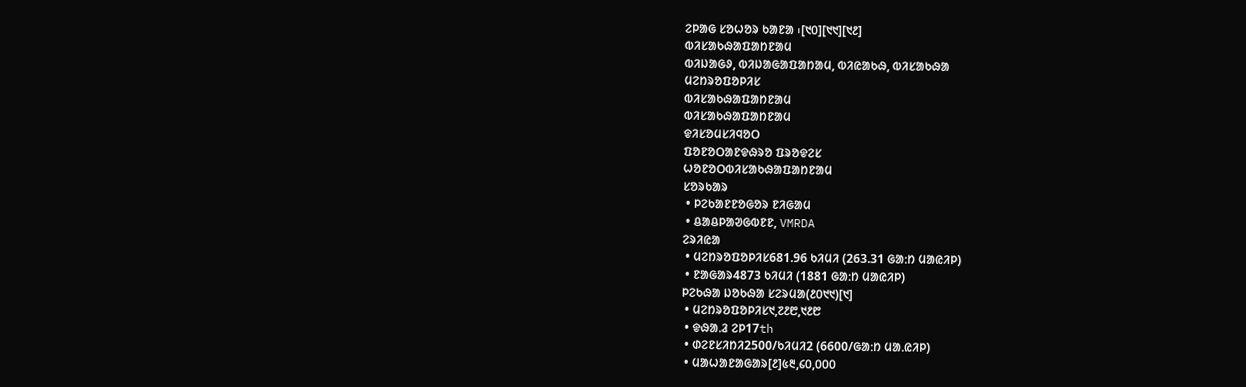ᱮᱞᱟᱜ ᱥᱚᱦᱚᱨ ᱠᱟᱱᱟ ᱾[᱑᱐][᱑᱑][᱑᱒]
ᱵᱤᱥᱟᱠᱷᱟᱯᱟᱴᱱᱟᱢ
ᱵᱤᱡᱟᱜᱽ, ᱵᱤᱡᱟᱜᱟᱯᱟᱴᱟᱢ, ᱵᱤᱭᱟᱠᱷ, ᱵᱤᱥᱟᱠᱷᱟ
ᱢᱮᱴᱨᱚᱯᱚᱞᱤᱥ
ᱵᱤᱥᱟᱠᱷᱟᱯᱟᱴᱱᱟᱢ
ᱵᱤᱥᱟᱠᱷᱟᱯᱟᱴᱱᱟᱢ
ᱫᱤᱥᱚᱢᱥᱤᱧᱚᱛ
ᱯᱚᱱᱚᱛᱟᱱᱫᱷᱨᱚ ᱯᱨᱚᱫᱮᱥ
ᱦᱚᱱᱚᱛᱵᱤᱥᱟᱠᱷᱟᱯᱟᱴᱱᱟᱢ
ᱥᱚᱨᱠᱟᱨ
 • ᱞᱮᱠᱟᱱᱱᱚᱜᱚᱨ ᱱᱤᱜᱟᱢ
 • ᱪᱟᱪᱞᱟᱣᱜᱵᱱᱱ, VMRDA
ᱮᱨᱤᱭᱟ
 • ᱢᱮᱴᱨᱚᱯᱚᱞᱤᱥ681.96 ᱠᱤᱢᱤ (263.31 ᱜᱟᱺᱴ ᱢᱟᱭᱤᱞ)
 • ᱱᱟᱜᱟᱨ4873 ᱠᱤᱢᱤ (1881 ᱜᱟᱺᱴ ᱢᱟᱭᱤᱞ)
ᱞᱮᱠᱷᱟ ᱡᱚᱠᱷᱟ ᱥᱮᱨᱢᱟ(᱒᱐᱑᱑)[᱑]
 • ᱢᱮᱴᱨᱚᱯᱚᱞᱤᱥ᱑,᱗᱒᱘,᱑᱒᱘
 • ᱫᱷᱟᱹᱲ ᱮᱞ17th
 • ᱰᱮᱱᱥᱤᱴᱤ2500/ᱠᱤᱢᱤ2 (6600/ᱜᱟᱺᱴ ᱢᱟᱹᱭᱤᱞ)
 • ᱢᱟᱦᱟᱱᱟᱜᱟᱨ[᱒]᱕᱓,᱔᱐,᱐᱐᱐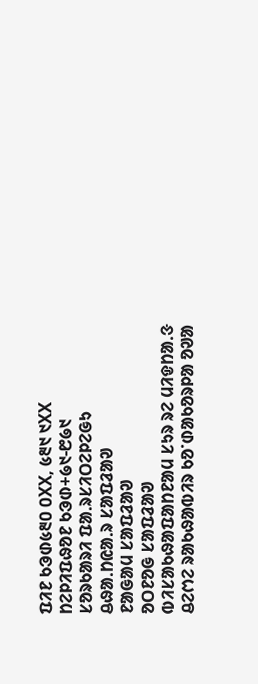ᱯᱤᱱ ᱠᱳᱰ᱕᱓᱐ ᱐XX, ᱕᱓᱑ ᱑XX
ᱴᱮᱞᱤᱯᱷᱚᱱ ᱠᱳᱰ+᱙᱑-᱘᱙᱑
ᱥᱚᱨᱠᱟᱨᱤ ᱯᱟᱹᱨᱥᱤᱛᱮᱞᱮᱜᱩ
ᱪᱷᱟᱹᱴᱭᱟᱹᱨ ᱥᱟᱯᱲᱟᱣ
ᱱᱟᱜᱟᱢ ᱥᱟᱯᱲᱟᱣ
ᱚᱛᱱᱚᱜ ᱥᱟᱯᱲᱟᱣ
ᱵᱤᱥᱟᱠᱷᱟᱯᱟᱴᱱᱟᱢ ᱥᱩᱨ ᱨᱮ ᱢᱤᱫᱴᱟᱹᱝ ᱪᱮᱬᱮ ᱨᱟᱠᱷᱟᱵᱤᱨ ᱠᱚᱸᱰᱟᱠᱚᱨᱞᱟ ᱚᱣᱟ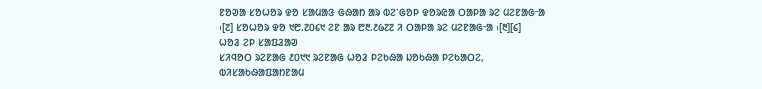ᱱᱚᱣᱟ ᱥᱚᱦᱚᱨ ᱫᱚ ᱥᱟᱢᱟᱝ ᱜᱷᱟᱴ ᱟᱨ ᱵᱮᱸᱜᱚᱞ ᱫᱚᱨᱭᱟ ᱛᱟᱞᱟ ᱨᱮ ᱢᱮᱱᱟᱜᱼᱟ ᱾[᱗] ᱥᱚᱦᱚᱨ ᱫᱚ ᱑᱘.᱗᱐᱔᱑ ᱮᱱ ᱟᱨ ᱘᱓.᱒᱙᱗᱗ ᱤ ᱛᱟᱞᱟ ᱨᱮ ᱢᱮᱱᱟᱜᱼᱟ ᱾[᱓][᱔]
ᱦᱚᱲ ᱮᱞ ᱥᱟᱯᱲᱟᱣ
ᱥᱤᱧᱚᱛ ᱨᱮᱱᱟᱜ ᱒᱐᱑᱑ ᱨᱮᱱᱟᱜ ᱦᱚᱲ ᱞᱮᱠᱷᱟ ᱡᱚᱠᱷᱟ ᱞᱮᱠᱟᱛᱮ, ᱵᱤᱥᱟᱠᱷᱟᱯᱟᱴᱱᱟᱢ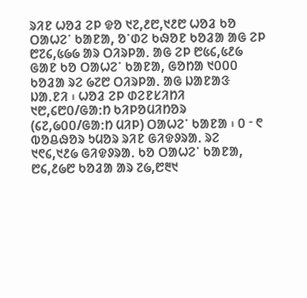ᱨᱤᱱ ᱦᱚᱲ ᱮᱞ ᱫᱚ ᱑᱗,᱒᱘,᱑᱒᱘ ᱦᱚᱲ ᱠᱚ ᱛᱟᱦᱮᱸ ᱠᱟᱱᱟ, ᱚᱸᱰᱮ ᱠᱷᱚᱱ ᱠᱚᱲᱟ ᱟᱜ ᱮᱞ ᱘᱗᱔,᱕᱙᱙ ᱟᱨ ᱛᱤᱨᱞᱟᱹ ᱟᱜ ᱮᱞ ᱘᱕᱔,᱕᱒᱙ ᱜᱟᱱ ᱠᱚ ᱛᱟᱦᱮᱸ ᱠᱟᱱᱟ, ᱜᱚᱴᱟ ᱑᱐᱐᱐ ᱠᱚᱲᱟ ᱨᱮ ᱙᱗᱘ ᱛᱤᱨᱞᱟᱹ ᱟᱜ ᱡᱟᱱᱟᱝ ᱡᱟᱹᱱᱤ ᱾ ᱦᱚᱲ ᱮᱞ ᱰᱮᱱᱥᱤᱴᱤ ᱑᱘,᱔᱘᱐/ᱜᱟᱺᱴ ᱠᱤᱞᱚᱢᱤᱴᱚᱨ (᱔᱗,᱙᱐᱐/ᱜᱟᱺᱴ ᱢᱤᱞ) ᱛᱟᱦᱮᱸ ᱠᱟᱱᱟ ᱾ ᱐ ᱼ ᱖ ᱵᱚᱪᱷᱚᱨ ᱩᱢᱚᱨ ᱨᱤᱱ ᱜᱤᱫᱽᱨᱟᱹ ᱨᱮ ᱑᱖᱔,᱑᱒᱙ ᱜᱤᱫᱽᱨᱟᱹ ᱠᱚ ᱛᱟᱦᱮᱸ ᱠᱟᱱᱟ, ᱘᱔,᱒᱙᱘ ᱠᱚᱲᱟ ᱟᱨ ᱗᱙,᱘᱓᱑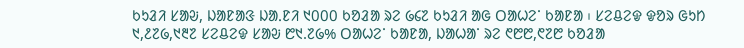ᱠᱩᱲᱤ ᱥᱟᱶ, ᱡᱟᱱᱟᱝ ᱡᱟᱹᱱᱤ ᱑᱐᱐᱐ ᱠᱚᱲᱟ ᱨᱮ ᱙᱔᱗ ᱠᱩᱲᱤ ᱟᱜ ᱛᱟᱦᱮᱸ ᱠᱟᱱᱟ ᱾ ᱥᱮᱪᱮᱫ ᱫᱚᱨ ᱜᱩᱴ ᱑,᱒᱗᱙,᱑᱓᱗ ᱥᱮᱪᱮᱫ ᱥᱟᱶ ᱘᱑.᱗᱙% ᱛᱟᱦᱮᱸ ᱠᱟᱱᱟ, ᱡᱟᱦᱟᱸ ᱨᱮ ᱖᱘᱘,᱖᱗᱘ ᱠᱚᱲᱟ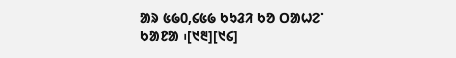ᱟᱨ ᱕᱙᱐,᱔᱕᱙ ᱠᱩᱲᱤ ᱠᱚ ᱛᱟᱦᱮᱸ ᱠᱟᱱᱟ ᱾[᱑᱓][᱑᱔]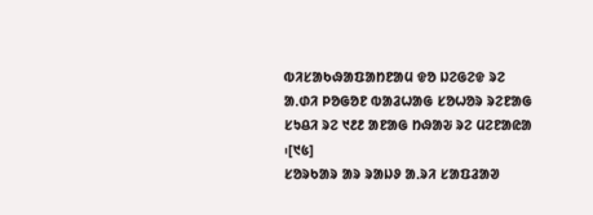ᱵᱤᱥᱟᱠᱷᱟᱯᱟᱴᱱᱟᱢ ᱫᱚ ᱡᱮᱜᱮᱫ ᱨᱮ ᱟᱹᱰᱤ ᱞᱚᱜᱚᱱ ᱵᱟᱲᱦᱟᱜ ᱥᱚᱦᱚᱨ ᱨᱮᱱᱟᱜ ᱥᱩᱪᱤ ᱨᱮ ᱑᱒᱒ ᱟᱱᱟᱜ ᱴᱷᱟᱶ ᱨᱮ ᱢᱮᱱᱟᱭᱟ ᱾[᱑᱕]
ᱥᱚᱨᱠᱟᱨ ᱟᱨ ᱨᱟᱡᱽ ᱟᱹᱨᱤ ᱥᱟᱯᱲᱟᱣ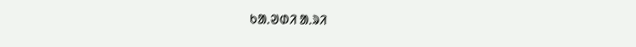ᱠᱟᱹᱣᱰᱤ ᱟᱹᱨᱤ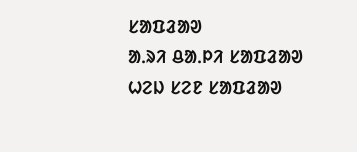ᱥᱟᱯᱲᱟᱣ
ᱟᱹᱨᱤ ᱪᱟᱹᱞᱤ ᱥᱟᱯᱲᱟᱣ
ᱦᱮᱡ ᱥᱮᱱ ᱥᱟᱯᱲᱟᱣ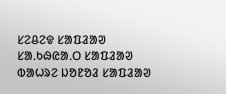ᱥᱮᱪᱮᱫ ᱥᱟᱯᱲᱟᱣ
ᱥᱟᱹᱠᱷᱭᱟᱹᱛ ᱥᱟᱯᱲᱟᱣ
ᱵᱟᱦᱨᱮ ᱡᱚᱱᱚᱲ ᱥᱟᱯᱲᱟᱣ